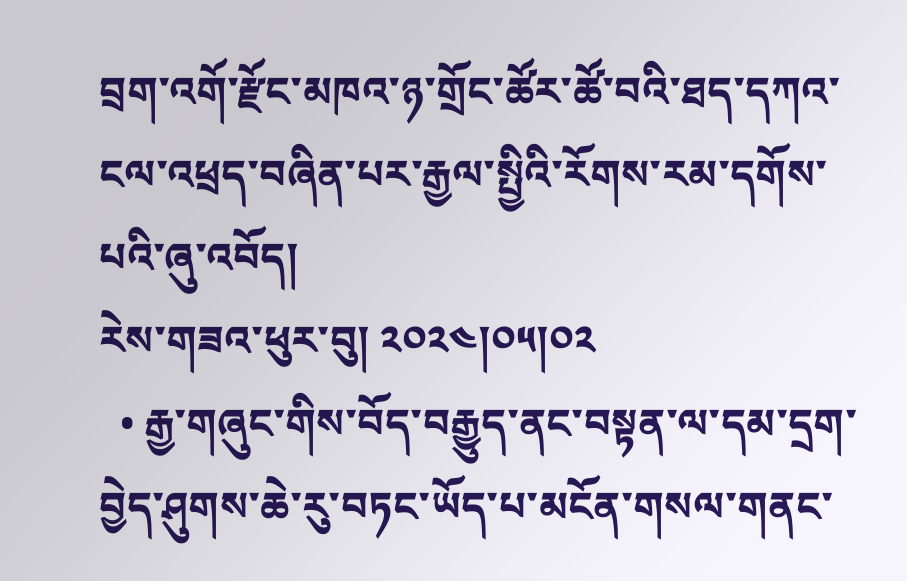བྲག་འགོ་རྫོང་མཁའ་ཉ་གྲོང་ཚོར་ཚོ་བའི་ཐད་དཀའ་ངལ་འཕྲད་བཞིན་པར་རྒྱལ་སྤྱིའི་རོགས་རམ་དགོས་པའི་ཞུ་འབོད།
རེས་གཟའ་ཕུར་བུ། ༢༠༢༤།༠༥།༠༢
  • རྒྱ་གཞུང་གིས་བོད་བརྒྱུད་ནང་བསྟན་ལ་དམ་དྲག་བྱེད་ཤུགས་ཆེ་རུ་བཏང་ཡོད་པ་མངོན་གསལ་གནང་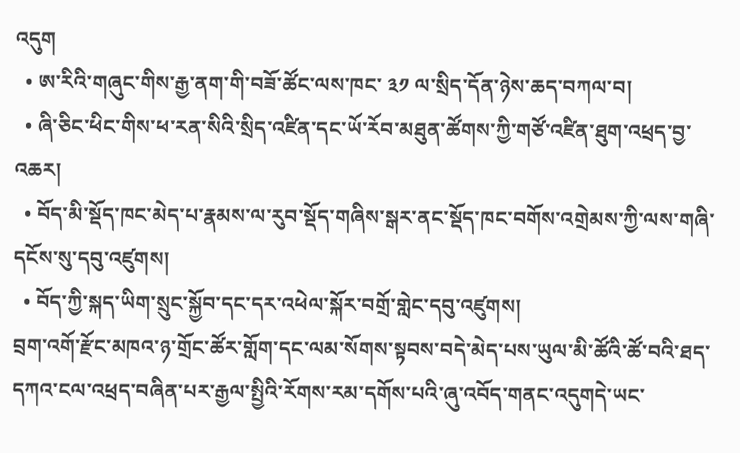འདུག
  • ཨ་རིའི་གཞུང་གིས་རྒྱ་ནག་གི་བཟོ་ཚོང་ལས་ཁང་ ༣༡ ལ་སྲིད་དོན་ཉེས་ཆད་བཀལ་བ།
  • ཞི་ཅིང་ཕིང་གིས་ཕ་རན་སིའི་སྲིད་འཛིན་དང་ཡོ་རོབ་མཐུན་ཚོགས་ཀྱི་གཙོ་འཛིན་ཐུག་འཕྲད་བྱ་འཆར།
  • བོད་མི་སྡོད་ཁང་མེད་པ་རྣམས་ལ་རུབ་སྡོད་གཞིས་སྒར་ནང་སྡོད་ཁང་བགོས་འགྲེམས་ཀྱི་ལས་གཞི་དངོས་སུ་དབུ་འཛུགས།
  • བོད་ཀྱི་སྐད་ཡིག་སྲུང་སྐྱོབ་དང་དར་འཕེལ་སྐོར་བགྲོ་གླེང་དབུ་འཛུགས།
བྲག་འགོ་རྫོང་མཁའ་ཉ་གྲོང་ཚོར་གློག་དང་ལམ་སོགས་སྟབས་བདེ་མེད་པས་ཡུལ་མི་ཚོའི་ཚོ་བའི་ཐད་དཀའ་ངལ་འཕྲད་བཞིན་པར་རྒྱལ་སྤྱིའི་རོགས་རམ་དགོས་པའི་ཞུ་འབོད་གནང་འདུགདེ་ཡང་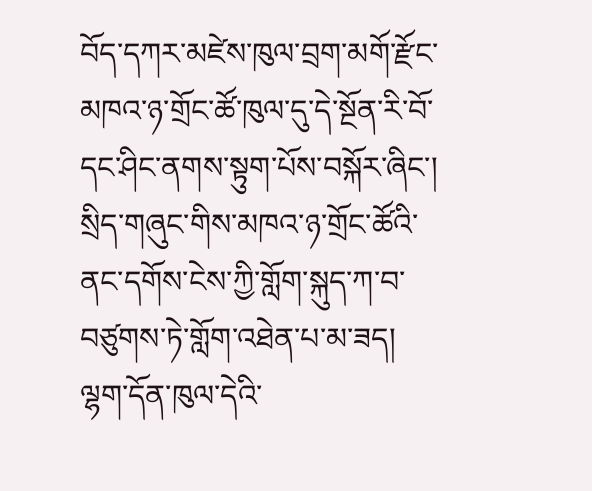བོད་དཀར་མཛེས་ཁུལ་བྲག་མགོ་རྫོང་མཁའ་ཉ་གྲོང་ཚོ་ཁུལ་དུ་དེ་སྔོན་རི་བོ་དང་ཤིང་ནགས་སྟུག་པོས་བསྐོར་ཞིང་། སྲིད་གཞུང་གིས་མཁའ་ཉ་གྲོང་ཚོའི་ནང་དགོས་ངེས་ཀྱི་གློག་སྐུད་ཀ་བ་བཙུགས་ཏེ་གློག་འཐེན་པ་མ་ཟད། ལྷག་དོན་ཁུལ་དེའི་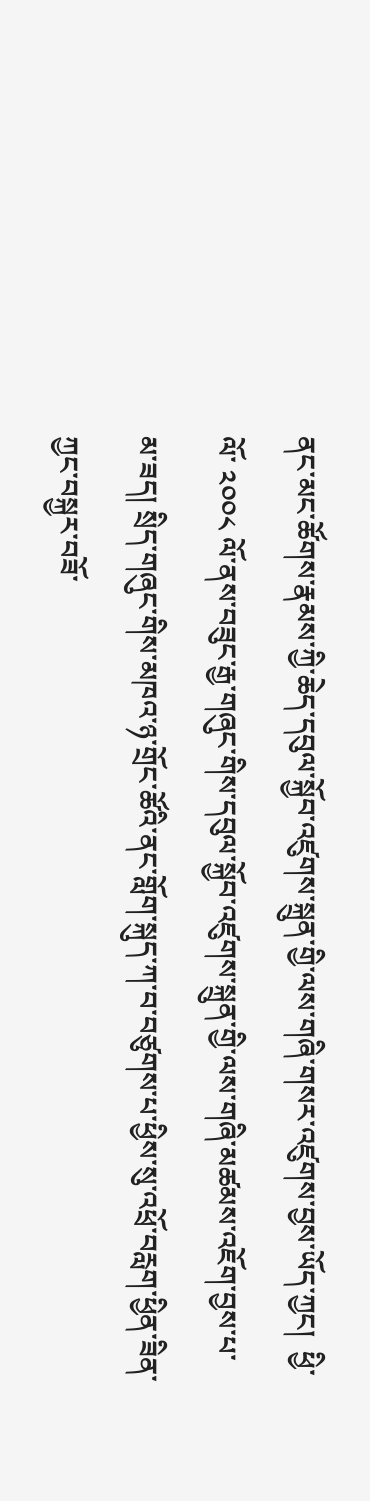ནང་མང་ཚོགས་རྣམས་ཀྱི་ཆེད་དབུལ་སྐྱོབ་འཛུགས་སྐྲུན་གྱི་ལས་གཞི་གསར་འཛུགས་བྱས་ཡོད་ཀྱང།  ཕྱི་ལོ་ ༢༠༠༨ ལོ་ནས་བཟུང་རྒྱ་གཞུང་གིས་དབུལ་སྐྱོབ་འཛུགས་སྐྲུན་གྱི་ལས་གཞི་མཚམས་འཇོག་བྱས་པ་མ་ཟད། སྲིད་གཞུང་གིས་མཁའ་ཉ་གྲོང་ཚོའི་ནང་གློག་སྐུད་ཀ་བ་བཙུགས་པ་ཕྱིས་སུ་འཕྲོ་བརླག་ཕྱིན་ཟིན་ཀྱང་བསྐྱར་བཟོ་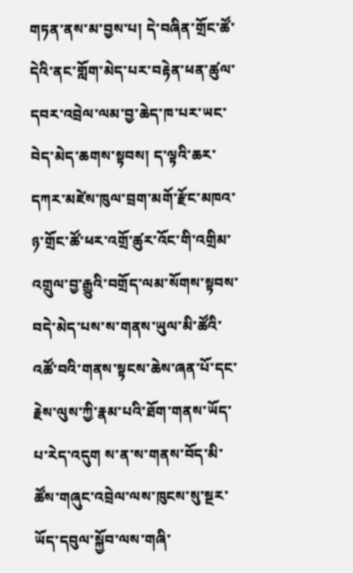གཏན་ནས་མ་བྱས་པ། དེ་བཞིན་གྲོང་ཚོ་དེའི་ནང་གློག་མེད་པར་བརྟེན་ཕན་ཚུལ་དབར་འབྲེལ་ལམ་བྱ་ཆེད་ཁ་པར་ཡང་བེད་མེད་ཆགས་སྟབས། ད་ལྟའི་ཆར་དཀར་མཛེས་ཁུལ་བྲག་མགོ་རྫོང་མཁའ་ཉ་གྲོང་ཚོ་ཕར་འགྲོ་ཚུར་འོང་གི་འགྲིམ་འགྲུལ་བྱ་རྒྱུའི་བགྲོད་ལམ་སོགས་སྟབས་བདེ་མེད་པས་ས་གནས་ཡུལ་མི་ཚོའི་འཚོ་བའི་གནས་སྟངས་ཆེས་ཞན་པོ་དང་རྗེས་ལུས་ཀྱི་རྣམ་པའི་ཐོག་གནས་ཡོད་པ་རེད་འདུག ས་ན་ས་གནས་བོད་མི་ཚོས་གཞུང་འབྲེལ་ལས་ཁུངས་སུ་སྔར་ཡོད་དབུལ་སྐྱོབ་ལས་གཞི་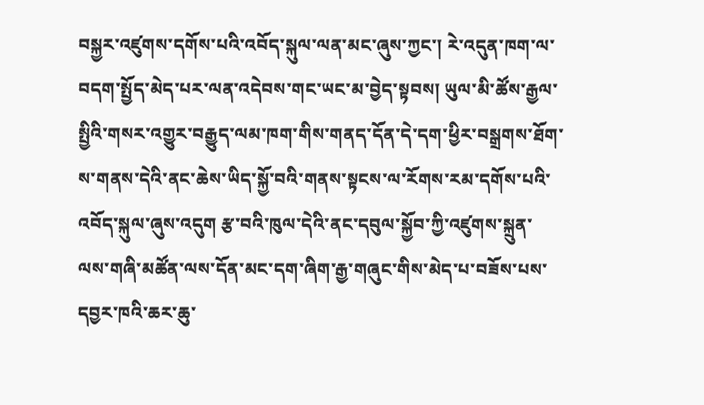བསྐྱར་འཛུགས་དགོས་པའི་འབོད་སྐུལ་ལན་མང་ཞུས་ཀྱང་། རེ་འདུན་ཁག་ལ་བདག་སྤྱོད་མེད་པར་ལན་འདེབས་གང་ཡང་མ་བྱེད་སྟབས། ཡུལ་མི་ཚོས་རྒྱལ་སྤྱིའི་གསར་འགྱུར་བརྒྱུད་ལམ་ཁག་གིས་གནད་དོན་དེ་དག་ཕྱིར་བསྒྲགས་ཐོག་ས་གནས་དེའི་ནང་ཆེས་ཡིད་སྐྱོ་བའི་གནས་སྟངས་ལ་རོགས་རམ་དགོས་པའི་འབོད་སྐུལ་ཞུས་འདུག རྩ་བའི་ཁུལ་དེའི་ནང་དབུལ་སྐྱོབ་ཀྱི་འཛུགས་སྐྲུན་ལས་གཞི་མཚོན་ལས་དོན་མང་དག་ཞིག་རྒྱ་གཞུང་གིས་མེད་པ་བཟོས་པས་དབྱར་ཁའི་ཆར་ཆུ་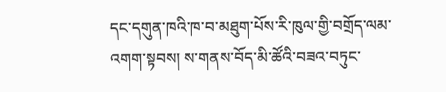དང་དགུན་ཁའི་ཁ་བ་མཐུག་པོས་རི་ཁུལ་གྱི་བགྲོད་ལམ་འགག་སྟབས། ས་གནས་བོད་མི་ཚོའི་བཟའ་བཏུང་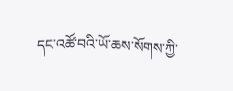དང་འཚོ་བའི་ཡོ་ཆས་སོགས་ཀྱི་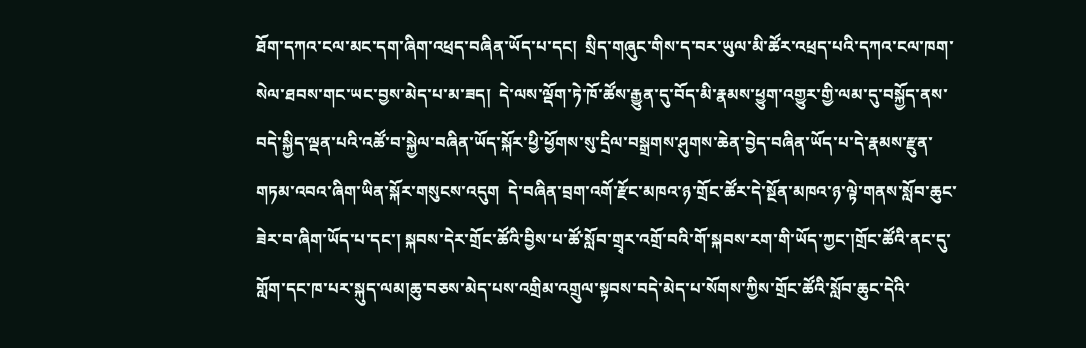ཐོག་དཀའ་ངལ་མང་དག་ཞིག་འཕྲད་བཞིན་ཡོད་པ་དང།  སྲིད་གཞུང་གིས་ད་བར་ཡུལ་མི་ཚོར་འཕྲད་པའི་དཀའ་ངལ་ཁག་སེལ་ཐབས་གང་ཡང་བྱས་མེད་པ་མ་ཟད།  དེ་ལས་ལྡོག་ཏེ་ཁོ་ཚོས་རྒྱུན་དུ་བོད་མི་རྣམས་ཕྱུག་འགྱུར་གྱི་ལམ་དུ་བསྐྱོད་ནས་བདེ་སྐྱིད་ལྡན་པའི་འཚོ་བ་སྐྱེལ་བཞིན་ཡོད་སྐོར་ཕྱི་ཕྱོགས་སུ་དྲིལ་བསྒྲགས་ཤུགས་ཆེན་བྱེད་བཞིན་ཡོད་པ་དེ་རྣམས་རྫུན་གཏམ་འབའ་ཞིག་ཡིན་སྐོར་གསུངས་འདུག  དེ་བཞིན་བྲག་འགོ་རྫོང་མཁའ་ཉ་གྲོང་ཚོར་དེ་སྔོན་མཁའ་ཉ་ལྟེ་གནས་སློབ་ཆུང་ཟེར་བ་ཞིག་ཡོད་པ་དང་། སྐབས་དེར་གྲོང་ཚོའི་བྱིས་པ་ཚོ་སློབ་གྲྭར་འགྲོ་བའི་གོ་སྐབས་རག་གི་ཡོད་ཀྱང་།གྲོང་ཚོའི་ནང་དུ་གློག་དང་ཁ་པར་སྐུད་ལམ།ཆུ་བཅས་མེད་པས་འགྲིམ་འགྲུལ་སྟབས་བདེ་མེད་པ་སོགས་ཀྱིས་གྲོང་ཚོའི་སློབ་ཆུང་དེའི་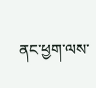ནང་ཕྱག་ལས་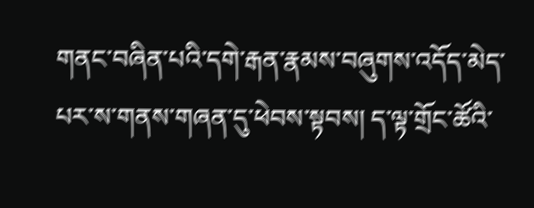གནང་བཞིན་པའི་དགེ་རྒན་རྣམས་བཞུགས་འདོད་མེད་པར་ས་གནས་གཞན་དུ་ཕེབས་སྟབས། ད་ལྟ་གྲོང་ཚོའི་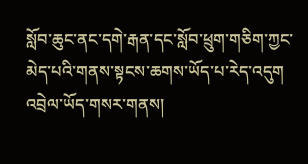སློབ་ཆུང་ནང་དགེ་རྒན་དང་སློབ་ཕྲུག་གཅིག་ཀྱང་མེད་པའི་གནས་སྟངས་ཆགས་ཡོད་པ་རེད་འདུག
འབྲེལ་ཡོད་གསར་གནས།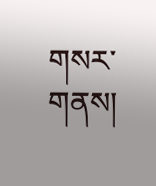གསར་གནས།